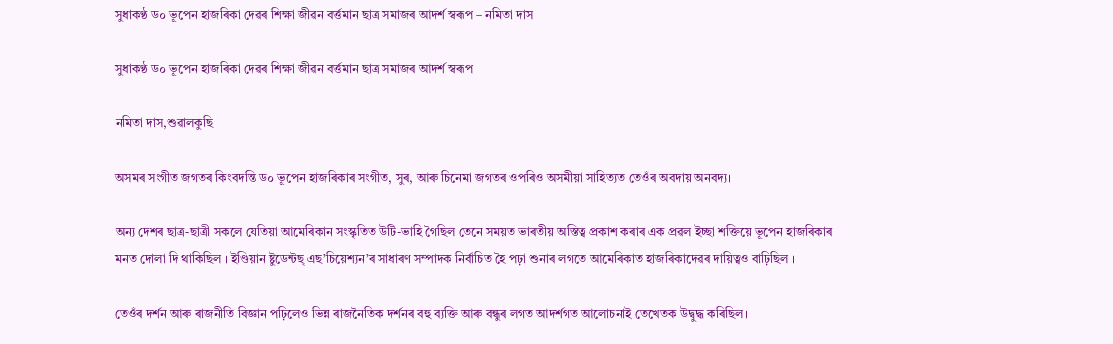সুধাকণ্ঠ ড০ ভূপেন হাজৰিকা দেৱৰ শিক্ষা জীৱন বৰ্ত্তমান ছাত্ৰ সমাজৰ আদৰ্শ স্বৰূপ – নমিতা দাস

সুধাকণ্ঠ ড০ ভূপেন হাজৰিকা দেৱৰ শিক্ষা জীৱন বৰ্ত্তমান ছাত্ৰ সমাজৰ আদৰ্শ স্বৰূপ

নমিতা দাস,শুৱালকুছি

অসমৰ সংগীত জগতৰ কিংবদন্তি ড০ ভূপেন হাজৰিকাৰ সংগীত, সুৰ, আৰু চিনেমা জগতৰ ওপৰিও অসমীয়া সাহিত্যত তেওঁৰ অবদায় অনবদ্য।

অন্য দেশৰ ছাত্ৰ-ছাত্ৰী সকলে যেতিয়া আমেৰিকান সংস্কৃতিত উটি-ভাহি গৈছিল তেনে সময়ত ভাৰতীয় অস্তিত্ব প্ৰকাশ কৰাৰ এক প্ৰৱল ইচ্ছা শক্তিয়ে ভূপেন হাজৰিকাৰ মনত দোলা দি থাকিছিল । ইণ্ডিয়ান ষ্টুডেন্টছ্ এছ’চিয়েশ্যন’ৰ সাধাৰণ সম্পাদক নিৰ্বাচিত হৈ পঢ়া শুনাৰ লগতে আমেৰিকাত হাজৰিকাদেৱৰ দায়িত্বও বাঢ়িছিল ।

তেওঁৰ দৰ্শন আৰু ৰাজনীতি বিজ্ঞান পঢ়িলেও ভিন্ন ৰাজনৈতিক দৰ্শনৰ বহু ব্যক্তি আৰু বন্ধুৰ লগত আদৰ্শগত আলোচনাই তেখেতক উদ্বুদ্ধ কৰিছিল।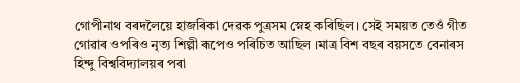গোপীনাথ বৰদলৈয়ে হাজৰিকা দেৱক পুত্ৰসম স্নেহ কৰিছিল। সেই সময়ত তেওঁ গীত গোৱাৰ ওপৰিও নৃত্য শিল্পী ৰূপেও পৰিচিত আছিল ।মাত্ৰ বিশ বছৰ বয়সতে বেনাৰস হিন্দু বিশ্ববিদ্যালয়ৰ পৰা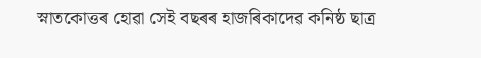স্নাতকোত্তৰ হোৱা সেই বছৰৰ হাজৰিকাদেৱ কনিষ্ঠ ছাত্ৰ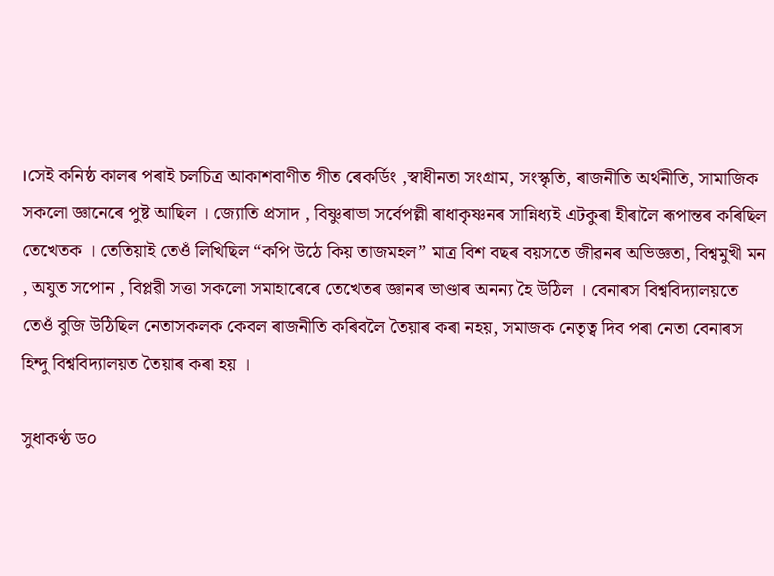।সেই কনিষ্ঠ কালৰ পৰাই চলচিত্ৰ আকাশবাণীত গীত ৰেকৰ্ডিং‌ ,স্বাধীনতা সংগ্ৰাম, সংস্কৃতি, ৰাজনীতি অৰ্থনীতি, সামাজিক সকলো জ্ঞানেৰে পুষ্ট আছিল । জ্যোতি প্ৰসাদ , বিষ্ণুৰাভা সৰ্বেপল্লী ৰাধাকৃষ্ণনৰ সান্নিধ্যই এটকুৰা হীৰালৈ ৰূপান্তৰ কৰিছিল তেখেতক । তেতিয়াই তেওঁ লিখিছিল “কপি উঠে কিয় তাজমহল” মাত্ৰ বিশ বছৰ বয়সতে জীৱনৰ অভিজ্ঞতা, বিশ্বমুখী মন , অযুত সপোন , বিপ্লৱী সত্তা সকলো সমাহাৰেৰে তেখেতৰ জ্ঞানৰ ভাণ্ডাৰ অনন্য হৈ উঠিল । বেনাৰস বিশ্ববিদ্যালয়তে তেওঁ বুজি উঠিছিল নেতাসকলক কেবল ৰাজনীতি কৰিবলৈ তৈয়াৰ কৰা নহয়, সমাজক নেতৃত্ব দিব পৰা নেতা বেনাৰস হিন্দু বিশ্ববিদ্যালয়ত তৈয়াৰ কৰা হয় ।

সুধাকণ্ঠ ড০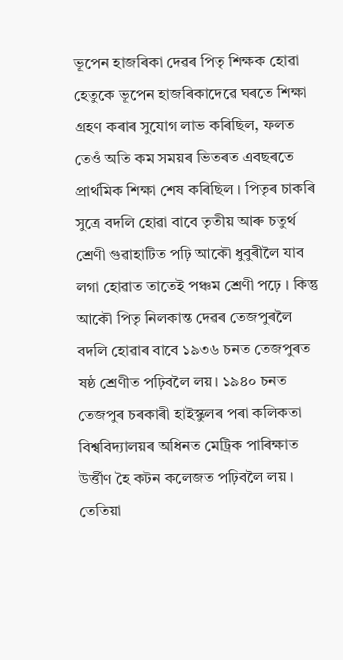ভূপেন হাজৰিকা দেৱৰ পিতৃ শিক্ষক হোৱা হেতুকে ভূপেন হাজৰিকাদেৱে ঘৰতে শিক্ষা গ্ৰহণ কৰাৰ সুযোগ লাভ কৰিছিল, ফলত তেওঁ অতি কম সময়ৰ ভিতৰত এবছৰতে প্ৰাৰ্থমিক শিক্ষা শেষ কৰিছিল । পিতৃৰ চাকৰি সুত্ৰে বদলি হোৱা বাবে তৃতীয় আৰু চতুৰ্থ শ্ৰেণী গুৱাহাটিত পঢ়ি আকৌ ধুবুৰীলৈ যাব লগা হোৱাত তাতেই পঞ্চম শ্ৰেণী পঢ়ে । কিন্তু আকৌ পিতৃ নিলকান্ত দেৱৰ তেজপুৰলৈ বদলি হোৱাৰ বাবে ১৯৩৬ চনত তেজপুৰত ষষ্ঠ শ্ৰেণীত পঢ়িবলৈ লয়। ১৯৪০ চনত তেজপুৰ চৰকাৰী হাইস্কুলৰ পৰা কলিকতা বিশ্ববিদ্যালয়ৰ অধিনত মেট্ৰিক পাৰিক্ষাত উৰ্ত্তীণ হৈ কটন কলেজত পঢ়িবলৈ লয় । তেতিয়া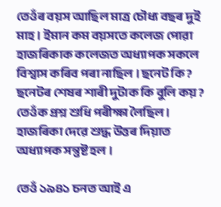তেওঁৰ বয়স আছিল মাত্ৰ চৌধ্য বছৰ দুই মাহ । ইমান কম বয়সতে কলেজ পোৱা হাজৰিকাক কলেজত অধ্যাপক সকলে বিশ্বাস কৰিব পৰা নাছিল । ছনেট কি ? ছনেটৰ শেষৰ শাৰী দুটাক কি বুলি কয় ? তেওঁক প্ৰশ্ন শুধি পৰীক্ষা লৈছিল । হাজৰিকা দেৱে শুদ্ধ উত্তৰ দিয়াত অধ্যাপক সন্তুষ্ট হল ।

তেওঁ ১৯৪১ চনত আই এ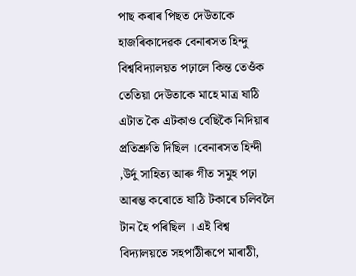পাছ কৰাৰ পিছত দেউতাকে হাজৰিকাদেৱক বেনাৰসত হিন্দু বিশ্ববিদ্যালয়ত পঢ়ালে কিন্ত তেওঁক তেতিয়া দেউতাকে মাহে মাত্ৰ ষাঠি এটাত কৈ এটকাও বেছিকৈ নিদিয়াৰ প্ৰতিশ্ৰুতি দিছিল ।বেনাৰসত হিন্দী ,উৰ্দু সাহিত্য আৰু গীত সমুহ পঢ়া আৰম্ভ কৰোতে ষাঠি টকাৰে চলিবলৈ টান হৈ পৰিছিল । এই বিশ্ব বিদ্যালয়তে সহপাঠীৰূপে মাৰাঠী,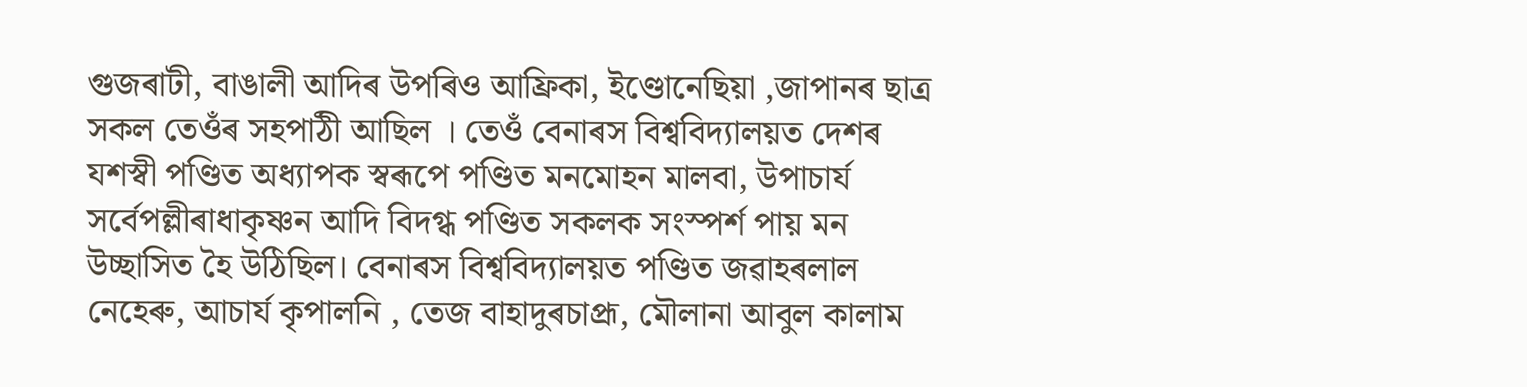গুজৰাটী, বাঙালী আদিৰ উপৰিও আফ্ৰিকা, ইণ্ডোনেছিয়া ,জাপানৰ ছাত্ৰ সকল তেওঁৰ সহপাঠী আছিল । তেওঁ বেনাৰস বিশ্ববিদ্যালয়ত দেশৰ যশস্বী পণ্ডিত অধ্যাপক স্বৰূপে পণ্ডিত মনমোহন মালবা, উপাচাৰ্য সৰ্বেপল্লীৰাধাকৃষ্ণন আদি বিদগ্ধ পণ্ডিত সকলক সংস্পৰ্শ পায় মন উচ্ছাসিত হৈ উঠিছিল। বেনাৰস বিশ্ববিদ্যালয়ত পণ্ডিত জৱাহৰলাল নেহেৰু, আচাৰ্য কৃপালনি , তেজ বাহাদুৰচাপ্ৰূ, মৌলানা আবুল কালাম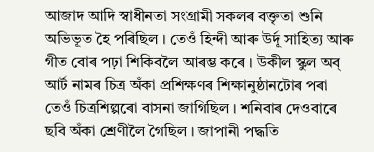আজাদ আদি স্বাধীনতা সংগ্ৰামী সকলৰ বক্তৃতা শুনি অভিভূত হৈ পৰিছিল । তেওঁ হিন্দী আৰু উৰ্দূ সাহিত্য আৰু গীত বোৰ পঢ়া শিকিবলৈ আৰম্ভ কৰে । উকীল স্কুল অব্ আৰ্ট নামৰ চিত্ৰ অঁকা প্ৰশিক্ষণৰ শিক্ষানুষ্ঠানটোৰ পৰা তেওঁ চিত্ৰশিল্পৰো বাসনা জাগিছিল । শনিবাৰ দেওবাৰে ছবি অঁকা শ্ৰেণীলৈ গৈছিল । জাপানী পদ্ধতি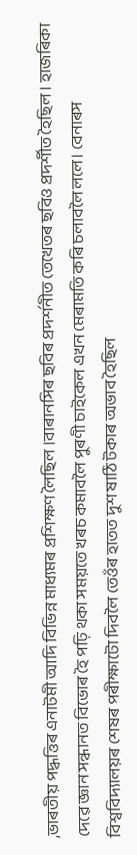,ভাৰতীয় পদ্ধত্তিৰ এনাটমী আদি বিভিন্ন মাধ্যমৰ প্ৰশিক্ষণ লৈছিল ।বাৰানসিৰ ছবিৰ প্ৰদৰ্শনীত তেখেতৰ ছবিও প্ৰদৰ্শীত হৈছিল । হাজৰিকা দেৱে জ্ঞান সন্ধানত বিভোৰ হৈ পঢ়ি থকা সময়তে খৰচ কমাবলৈ পুৰণী চাইকেল এখন মেৰামতি কৰি চলাবলৈ ললে। বেনাৰস বিশ্ববিদ্যালয়ৰ শেষৰ পৰীক্ষাটো দিবলৈ তেওঁৰ হাতত দুশ ষাঠি টকাৰ অভাব হৈছিল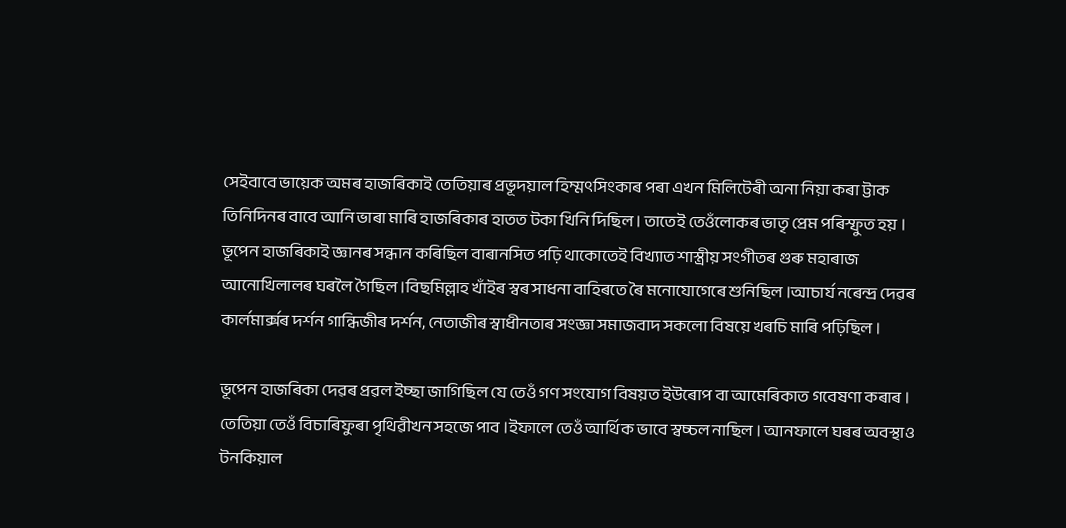সেইবাবে ভায়েক অমৰ হাজৰিকাই তেতিয়াৰ প্ৰভূদয়াল হিম্মৎসিংকাৰ পৰা এখন মিলিটেৰী অনা নিয়া কৰা ট্টাক তিনিদিনৰ বাবে আনি ভাৰা মাৰি হাজৰিকাৰ হাতত টকা খিনি দিছিল । তাতেই তেওঁলোকৰ ভাতৃ প্ৰেম পৰিস্ফুত হয় । ভূপেন হাজৰিকাই জ্ঞানৰ সন্ধান কৰিছিল বাৰানসিত পঢ়ি থাকোতেই বিখ্যাত শাস্ত্ৰীয় সংগীতৰ গুৰু মহাৰাজ আনোখিলালৰ ঘৰলৈ গৈছিল ।বিছমিল্লাহ খাঁইৰ স্বৰ সাধনা বাহিৰতে ৰৈ মনোযোগেৰে শুনিছিল ।আচাৰ্য নৰেন্দ্ৰ দেৱৰ কাৰ্লমাৰ্ক্সৰ দৰ্শন গান্ধিজীৰ দৰ্শন, নেতাজীৰ স্বাধীনতাৰ সংজ্ঞা সমাজবাদ সকলো বিষয়ে খৰচি মাৰি পঢ়িছিল ।

ভূপেন হাজৰিকা দেৱৰ প্ৰৱল ইচ্ছা জাগিছিল যে তেওঁ গণ সংযোগ বিষয়ত ইউৰোপ বা আমেৰিকাত গবেষণা কৰাৰ । তেতিয়া তেওঁ বিচাৰিফুৰা পৃথিৱীখন সহজে পাব ।ইফালে তেওঁ আৰ্থিক ভাবে স্বচ্চল নাছিল । আনফালে ঘৰৰ অবস্থাও টনকিয়াল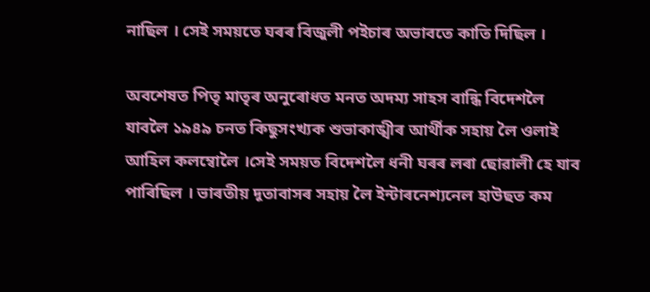নাছিল । সেই সময়তে ঘৰৰ বিজুলী পইচাৰ অভাবতে কাতি দিছিল ।

অবশেষত পিতৃ মাতৃৰ অনুৰোধত মনত অদম্য সাহস বান্ধি বিদেশলৈ যাবলৈ ১৯৪৯ চনত কিছুসংখ্যক শুভাকাঙ্খীৰ আৰ্থীক সহায় লৈ ওলাই আহিল কলম্বোলৈ ।সেই সময়ত বিদেশলৈ ধনী ঘৰৰ লৰা ছোৱালী হে যাব পাৰিছিল । ভাৰতীয় দূতাবাসৰ সহায় লৈ ইন্টাৰনেশ্যনেল হাউছত কম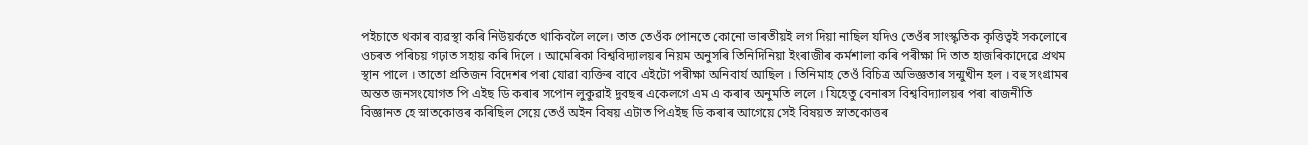পইচাতে থকাৰ ব্যৱস্থা কৰি নিউয়ৰ্কতে থাকিবলৈ ললে। তাত তেওঁক পোনতে কোনো ভাৰতীয়ই লগ দিয়া নাছিল যদিও তেওঁৰ সাংস্কৃতিক কৃত্তিত্বই সকলোৰে ওচৰত পৰিচয় গঢ়াত সহায় কৰি দিলে । আমেৰিকা বিশ্ববিদ্যালয়ৰ নিয়ম অনুসৰি তিনিদিনিয়া ইংৰাজীৰ কৰ্মশালা কৰি পৰীক্ষা দি তাত হাজৰিকাদেৱে প্ৰথম স্থান পালে । তাতো প্ৰতিজন বিদেশৰ পৰা যোৱা ব্যক্তিৰ বাবে এইটো পৰীক্ষা অনিবাৰ্য আছিল । তিনিমাহ তেওঁ বিচিত্ৰ অভিজ্ঞতাৰ সন্মুখীন হল । বহু সংগ্ৰামৰ অন্তত জনসংযোগত পি এইছ ডি কৰাৰ সপোন লুকুৱাই দুবছৰ একেলগে এম এ কৰাৰ অনুমতি ললে । যিহেতু বেনাৰস বিশ্ববিদ্যালয়ৰ পৰা ৰাজনীতি বিজ্ঞানত হে স্নাতকোত্তৰ কৰিছিল সেয়ে তেওঁ অইন বিষয় এটাত পিএইছ ডি কৰাৰ আগেয়ে সেই বিষয়ত স্নাতকোত্তৰ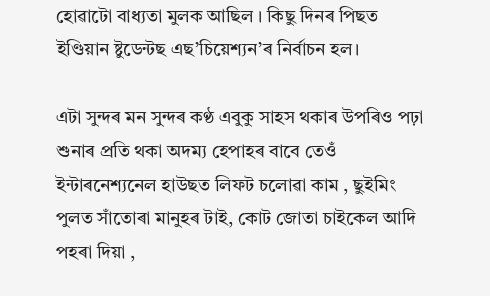হোৱাটো বাধ্যতা মুলক আছিল । কিছু দিনৰ পিছত ইণ্ডিয়ান ষ্টুডেন্টছ এছ’চিয়েশ্যন’ৰ নিৰ্বাচন হল।

এটা সুন্দৰ মন সুন্দৰ কণ্ঠ এবুকু সাহস থকাৰ উপৰিও পঢ়া শুনাৰ প্ৰতি থকা অদম্য হেপাহৰ বাবে তেওঁ ইন্টাৰনেশ্যনেল হাউছত লিফট চলোৱা কাম , ছুইমিং পুলত সাঁতোৰা মানুহৰ টাই, কোট জোতা চাইকেল আদি পহৰা দিয়া ,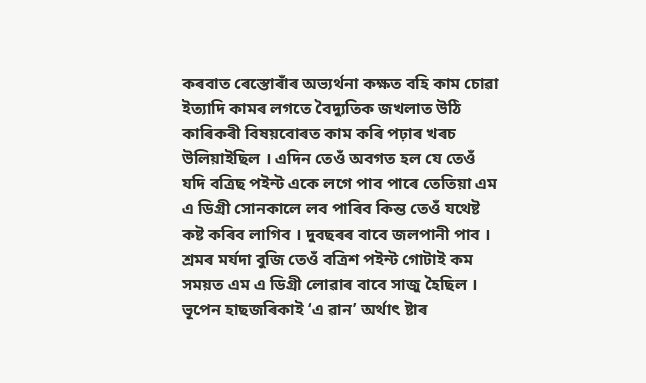কৰবাত ৰেস্তোৰাঁৰ অভ্যৰ্থনা কক্ষত বহি কাম চোৱা ইত্যাদি কামৰ লগতে বৈদ্যুতিক জখলাত উঠি কাৰিকৰী বিষয়বোৰত কাম কৰি পঢ়াৰ খৰচ উলিয়াইছিল । এদিন তেওঁ অবগত হল যে তেওঁ যদি বত্ৰিছ পইন্ট একে লগে পাব পাৰে তেতিয়া এম এ ডিগ্ৰী সোনকালে লব পাৰিব কিন্ত তেওঁ যথেষ্ট কষ্ট কৰিব লাগিব । দুবছৰৰ বাবে জলপানী পাব । শ্ৰমৰ মৰ্যদা বুজি তেওঁ বত্ৰিশ পইন্ট গোটাই কম সময়ত এম এ ডিগ্ৰী লোৱাৰ বাবে সাজু হৈছিল । ভূপেন হাছজৰিকাই ‘এ ৱান’ অৰ্থাৎ ষ্টাৰ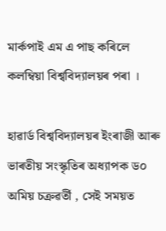মাৰ্কপাই এম এ পাছ কৰিলে কলম্বিয়া বিশ্ববিদ্যালয়ৰ পৰা ।

হাৱাৰ্ড বিশ্ববিদ্যালয়ৰ ইংৰাজী আৰু ভাৰতীয় সংস্কৃতিৰ অধ্যাপক ড০ অমিয় চক্ৰৱৰ্তী , সেই সময়ত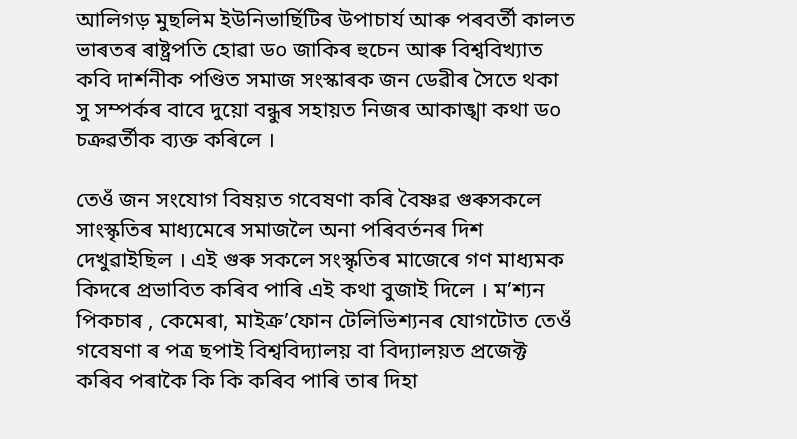আলিগড় মুছলিম ইউনিভাৰ্ছিটিৰ উপাচাৰ্য আৰু পৰবৰ্তী কালত ভাৰতৰ ৰাষ্ট্ৰপতি হোৱা ড০ জাকিৰ হুচেন আৰু বিশ্ববিখ্যাত কবি দাৰ্শনীক পণ্ডিত সমাজ সংস্কাৰক জন ডেৱীৰ সৈতে থকা সু সম্পৰ্কৰ বাবে দুয়ো বন্ধুৰ সহায়ত নিজৰ আকাঙ্খা কথা ড০ চক্ৰৱৰ্তীক ব্যক্ত কৰিলে ।

তেওঁ জন সংযোগ বিষয়ত গবেষণা কৰি বৈষ্ণৱ গুৰুসকলে সাংস্কৃতিৰ মাধ্যমেৰে সমাজলৈ অনা পৰিবৰ্তনৰ দিশ দেখুৱাইছিল । এই গুৰু সকলে সংস্কৃতিৰ মাজেৰে গণ মাধ্যমক কিদৰে প্ৰভাবিত কৰিব পাৰি এই কথা বুজাই দিলে । ম’শ্যন পিকচাৰ , কেমেৰা, মাইক্ৰ’ফোন টেলিভিশ্যনৰ যোগটোত তেওঁ গবেষণা ৰ পত্ৰ ছপাই বিশ্ববিদ্যালয় বা বিদ্যালয়ত প্ৰজেক্ট কৰিব পৰাকৈ কি কি কৰিব পাৰি তাৰ দিহা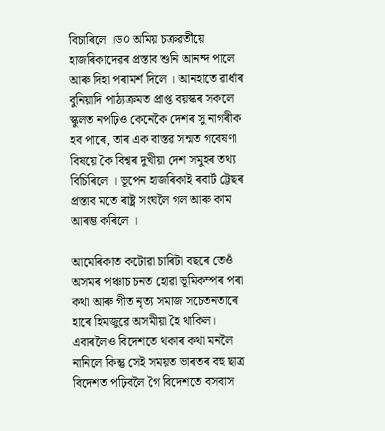বিচাৰিলে ।ড০ অমিয় চক্ৰৱৰ্তীয়ে হাজৰিকাদেৱৰ প্ৰস্তাব শুনি আনন্দ পালে আৰু দিহা পৰামৰ্শ দিলে । আনহাতে ৱাৰ্ধাৰ বুনিয়াদি পাঠ্যক্ৰমত প্ৰাপ্ত বয়স্কৰ সকলে স্কুলত নপঢ়িও কেনেকৈ দেশৰ সু নাগৰীক হব পাৰে, তাৰ এক বাস্তৱ সন্মত গবেষণা বিষয়ে কৈ বিশ্বৰ দুখীয়া দেশ সমুহৰ তথ্য বিচিৰিলে । ভূপেন হাজৰিকাই ৰবাৰ্ট ট্টেছৰ প্ৰস্তাব মতে ৰাষ্ট্ৰ সংঘলৈ গল আৰু কাম আৰম্ভ কৰিলে ।

আমেৰিকাত কটোৱা চাৰিটা বছৰে তেওঁ অসমৰ পঞ্চাচ চনত হোৱা ভূমিকম্পৰ পৰা কথা আৰু গীত নৃত্য সমাজ সচেতনতাৰে হাৰে হিমজুৱে অসমীয়া হৈ থাকিল। এবাৰলৈও বিদেশতে থকাৰ কথা মনলৈ নানিলে কিন্তু সেই সময়ত ভাৰতৰ বহু ছাত্ৰ বিদেশত পঢ়িবলৈ গৈ বিদেশতে বসবাস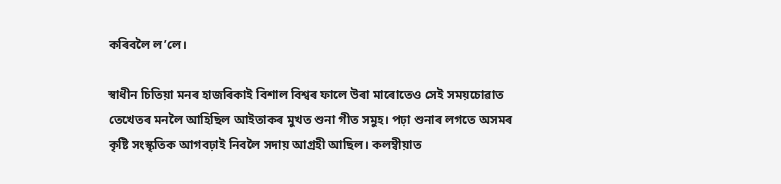কৰিবলৈ ল’লে।

স্বাধীন চিতিয়া মনৰ হাজৰিকাই বিশাল বিশ্বৰ ফালে উৰা মাৰোতেও সেই সময়চোৱাত তেখেতৰ মনলৈ আহিছিল আইতাকৰ মুখত শুনা গীত সমুহ। পঢ়া শুনাৰ লগতে অসমৰ কৃষ্টি সংস্কৃতিক আগবঢ়াই নিবলৈ সদায় আগ্ৰহী আছিল। কলম্বীয়াত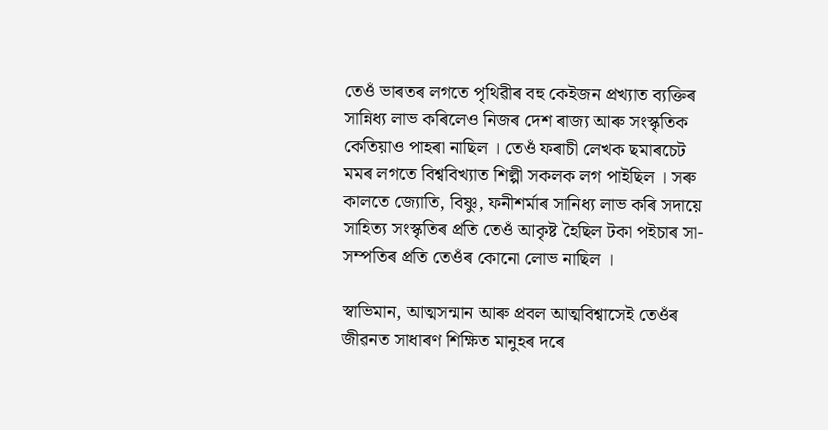তেওঁ ভাৰতৰ লগতে পৃথিৱীৰ বহু কেইজন প্ৰখ্যাত ব্যক্তিৰ সান্নিধ্য লাভ কৰিলেও নিজৰ দেশ ৰাজ্য আৰু সংস্কৃতিক কেতিয়াও পাহৰা নাছিল । তেওঁ ফৰাচী লেখক ছমাৰচেট মমৰ লগতে বিশ্ববিখ্যাত শিল্পী সকলক লগ পাইছিল । সৰু কালতে জ্যোতি, বিষ্ণু, ফনীশৰ্মাৰ সানিধ্য লাভ কৰি সদায়ে সাহিত্য সংস্কৃতিৰ প্ৰতি তেওঁ আকৃষ্ট হৈছিল টকা পইচাৰ সা-সম্পতিৰ প্ৰতি তেওঁৰ কোনো লোভ নাছিল ।

স্বাভিমান, আত্মসন্মান আৰু প্ৰবল আত্মবিশ্বাসেই তেওঁৰ জীৱনত সাধাৰণ শিক্ষিত মানুহৰ দৰে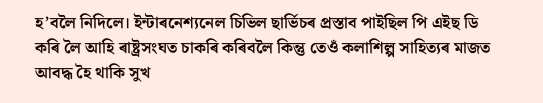হ’বলৈ নিদিলে। ইন্টাৰনেশ্যনেল চিভিল ছাৰ্ভিচৰ প্ৰস্তাব পাইছিল পি এইছ ডি কৰি লৈ আহি ৰাষ্ট্ৰসংঘত চাকৰি কৰিবলৈ কিন্তু তেওঁ কলাশিল্প সাহিত্যৰ মাজত আবদ্ধ হৈ থাকি সুখ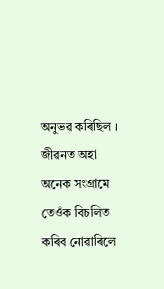অনুভৱ কৰিছিল । জীৱনত অহা অনেক সংগ্ৰামে তেওঁক বিচলিত কৰিব নোৱাৰিলে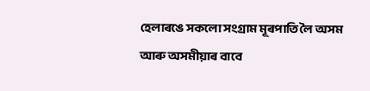হেলাৰঙে সকলো সংগ্ৰাম মূৰপাতি লৈ অসম আৰু অসমীয়াৰ বাবে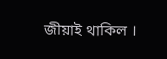জীয়াই থাকিল ।